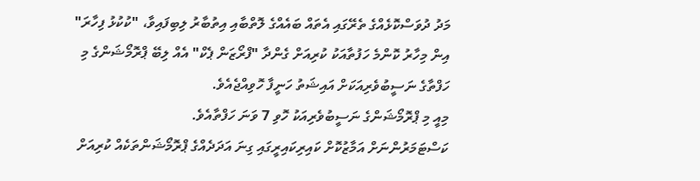މަދު ދުވަސްކޮޅެއްގެ ތެރޭގައި އެތައް ބައެއްގެ ލޮތްބާއި އިތުބާރު ލިބިފައިވާ، "ކުކުޅު ފިހާރަ" އިން މިހާރު ކޮންމެ ހަފުތާއަކު ކުރިއަށް ގެންދާ "ފްރޯޒަން ޕެކް" އެއް ލިބޭ ޕްރޮމޯޝަންގެ މި ހަފްތާގެ ނަސީބުވެރިއަކަށް އައިޝަތު ހަނީފާ ހޮވިއްޖެއެވެ.
މިއީ މި ޕްރޮމޯޝަންގެ ނަސީބުވެރިއަކު ހޮވި 7 ވަނަ ހަފްތާއެވެ.
ކަސްޓަމަރުންނަށް އަމާޒުކޮށް ކައިރިކައިރީގައި ގިނަ އަދަދެއްގެ ޕްރޮމޯޝަންތަކެއް ކުރިއަށް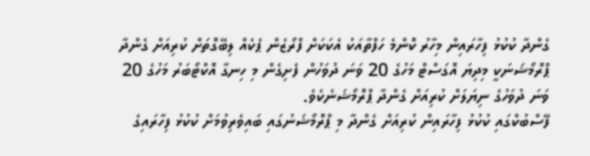ގެންދާ ކުކުޅު ފިހާރައިން މިހާރު ކޮންމެ ހަފްތާއަކު އެކަކަށް ފްރޯޒެން ޕެކެއް ލިބޭގޮތަށް ކުރިއަށް ގެންދާ ޕްރޮމޯޝަނަކީ މިދިޔަ އޮގަސްޓް މަހުގެ 20 ވަނަ ދުވަހުން ފެށިގެން މި ހިނގާ އޮކްޓޯބަރު މަހުގެ 20 ވަނަ ދުވަހުގެ ނިޔަލަށް ކުރިއަށް ގެންދާ ޕްރޮމޯޝަނެކެވެ.
ފޭސްބުކްގައި ކުކުޅު ފިހާރައިން ކުރިއަށް ގެންދާ މި ޕްރޮމޯޝަނުގައި ބައިވެރިވުމަށް ކުކުޅު ފިހާރައިގެ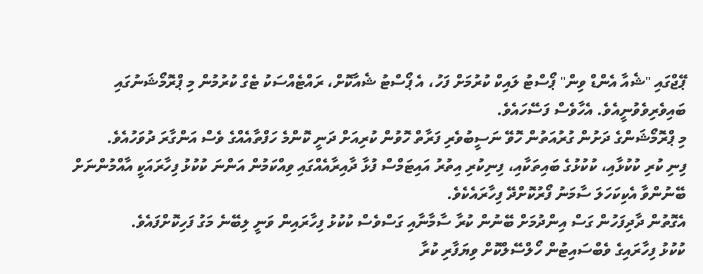ޕޭޖްގައި "ޝެއާ އެންޑް ވިން" ޕޯސްޓު ލައިކް ކުރުމަށް ފަހު، އެ ޕޯސްޓު ޝެއާކޮށް، ރައްޓެއްސަކު ޓެގް ކުރުމުން މި ޕްރޮމޯޝަނުގައި ބައިވެރިވެވުނީއެވެ. އެހާވެސް ފަސޭހައެވެ.
މި ޕްރޮމޯޝަންގެ ދަށުން ގުރުއަތުން ހޮވޭ ނަސީބުވެރި ފަރާތް ހޮވުން ކުރިއަށް ދަނީ ކޮންމެ ހަފްތާއެއްގެ ވެސް އަންގާރަ ދުވަހުއެވެ.
ފިނި ކުރި ކުކުޅާއި، ކުކުޅުގެ ބައިތަކާއި، ފިނިކުރި އިތުރު އައިޓަމްސް ފުޅާ ދާއިރާއެއްގައި ވިއްކަމުން އަންނަ ކުކުޅު ފިހާރައަކީ އާއްމުންނަށް ބޭނުންވާ އެކިކަހަލަ ސާމަނު ފޯރުކޮށްދޭ ފިހާރައެކެވެ.
އެގޮތުން ދާދިފަހުން ގަސް އިންދުމަށް ބޭނުން ކުރާ ސާމާނާއި ގަސްވެސް ކުކުޅު ފިހާރައިން ވަނީ ލިބޭނެ މަގު ފަހިކޮށްފައެވެ.
ކުކުޅު ފިހާރައިގެ ވެބްސައިޓުން ހޯލްސޭލްކޮށް ވިޔަފާރި ކުރާ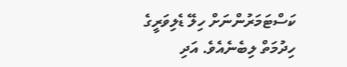ކަސްޓަމަރުންނަށް ހިލޭ ޑެލިވަރީގެ ހިދުމަތް ލިބެނެއެވެ. އަދި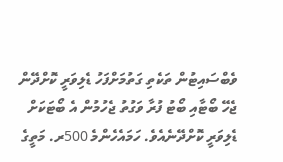ވެބްސައިޓުން ތަކެތި ގަތުމަށްފަހު ޑެލިވަރީ ކޮށްދޭން ޖެހޭ ބޯޓާއި ބޯޓު ފުރާ ވަގުތު ޖެހުމުން އެ ބޯޓަކަށް ޑެލިވަރީ ކޮށްދޭނެއެވެ. ހަމައެހެންމެ 500ރ. މަތީގެ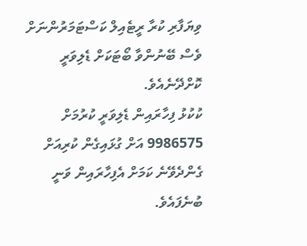ވިޔަފާރި ކުރާ ރީޓެއިލް ކަސްޓަމަރުންނަށް ވެސް ބޭނުންވާ ބޯޓަކަށް ޑެލިވަރީ ކޮށްދޭނެއެވެ.
ކުކުޅު ފިހާރައިން ޑެލިވަރީ ކުރުމަށް 9986575 އަށް ގުޅައިގެން ކުރިއަށް ގެންދެވޭނެ ކަމަށް އެފިހާރައިން ވަނީ ބުނެފައެވެ.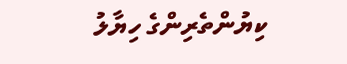ކިޔުންތެރިންގެ ހިޔާލު